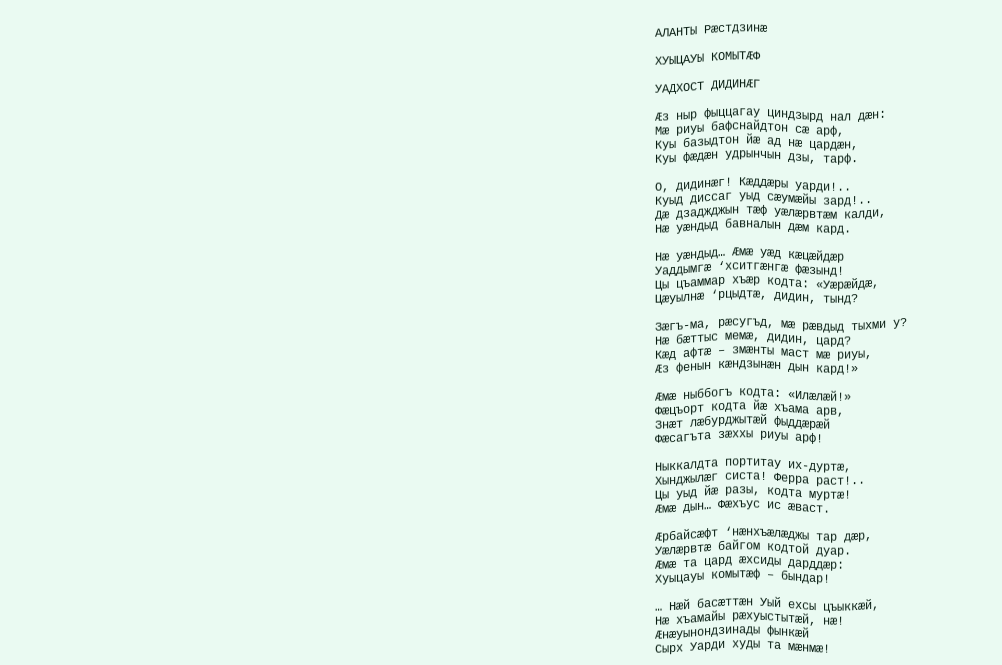АЛАНТЫ Рæстдзинæ

ХУЫЦАУЫ КОМЫТÆФ

УАДХОСТ ДИДИНÆГ

Æз ныр фыццагау циндзырд нал дæн:
Мæ риуы бафснайдтон сæ арф,
Куы базыдтон йæ ад нæ цардæн,
Куы фæдæн удрынчын дзы, тарф.

О, дидинæг! Кæддæры уарди!..
Куыд диссаг уыд сæумæйы зард!..
Дæ дзаджджын тæф уæлæрвтæм калди,
Нæ уæндыд бавналын дæм кард.

Нæ уæндыд… Æмæ уæд кæцæйдæр
Уаддымгæ ‘хситгæнгæ фæзынд!
Цы цъаммар хъæр кодта: «Уæрæйдæ,
Цæуылнæ ‘рцыдтæ, дидин, тынд?

Зæгъ-ма, рæсугъд, мæ рæвдыд тыхми у?
Нæ бæттыс мемæ, дидин, цард?
Кæд афтæ – змæнты маст мæ риуы,
Æз фенын кæндзынæн дын кард!»

Æмæ ныббогъ кодта: «Илæлæй!»
Фæцъорт кодта йæ хъама арв,
Знæт лæбурджытæй фыддæрæй
Фæсагъта зæххы риуы арф!

Ныккалдта портитау их-дуртæ,
Хынджылæг систа! Ферра раст!..
Цы уыд йæ разы, кодта муртæ!
Æмæ дын… Фæхъус ис æваст.

Æрбайсæфт ‘нæнхъæлæджы тар дæр,
Уæлæрвтæ байгом кодтой дуар.
Æмæ та цард æхсиды дарддæр:
Хуыцауы комытæф – бындар!

… Нæй басæттæн Уый ехсы цъыккæй,
Нæ хъамайы рæхуыстытæй, нæ!
Æнæуынондзинады фынкæй
Сырх Уарди худы та мæнмæ!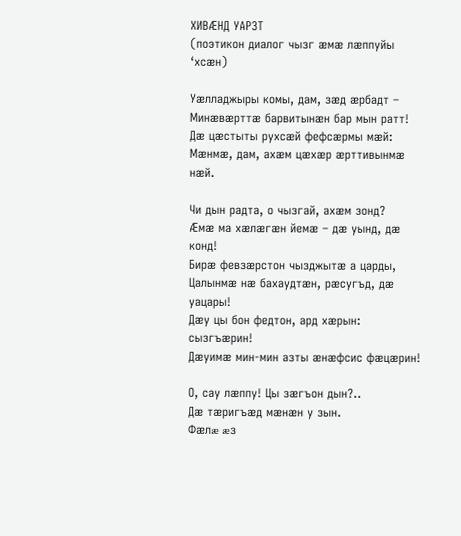ХИВÆНД УАРЗТ
(поэтикон диалог чызг æмæ лæппуйы ‘хсæн)

Уæлладжыры комы, дам, зæд æрбадт –
Минæвæрттæ барвитынæн бар мын ратт!
Дæ цæстыты рухсæй фефсæрмы мæй:
Мæнмæ, дам, ахæм цæхæр æрттивынмæ нæй.

Чи дын радта, о чызгай, ахæм зонд?
Æмæ ма хæлæгæн йемæ – дæ уынд, дæ конд!
Бирæ февзæрстон чызджытæ а царды,
Цалынмæ нæ бахаудтæн, рæсугъд, дæ уацары!
Дæу цы бон федтон, ард хæрын: сызгъæрин!
Дæуимæ мин-мин азты æнæфсис фæцæрин!

О, сау лæппу! Цы зæгъон дын?..
Дæ тæригъæд мæнæн у зын.
Фæлæ æз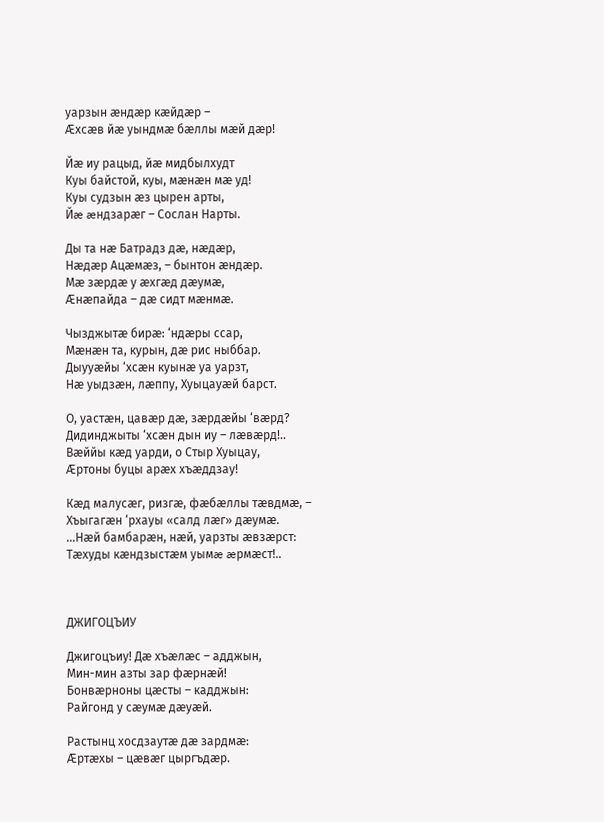уарзын æндæр кæйдæр –
Æхсæв йæ уындмæ бæллы мæй дæр!

Йæ иу рацыд, йæ мидбылхудт
Куы байстой, куы, мæнæн мæ уд!
Куы судзын æз цырен арты,
Йæ æндзарæг – Сослан Нарты.

Ды та нæ Батрадз дæ, нæдæр,
Нæдæр Ацæмæз, – бынтон æндæр.
Мæ зæрдæ у æхгæд дæумæ,
Æнæпайда – дæ сидт мæнмæ.

Чызджытæ бирæ: ‘ндæры ссар,
Мæнæн та, курын, дæ рис ныббар.
Дыууæйы ‘хсæн куынæ уа уарзт,
Нæ уыдзæн, лæппу, Хуыцауæй барст.

О, уастæн, цавæр дæ, зæрдæйы ‘вæрд?
Дидинджыты ‘хсæн дын иу – лæвæрд!..
Вæййы кæд уарди, о Стыр Хуыцау,
Æртоны буцы арæх хъæддзау!

Кæд малусæг, ризгæ, фæбæллы тæвдмæ, –
Хъыгагæн ‘рхауы «салд лæг» дæумæ.
…Нæй бамбарæн, нæй, уарзты æвзæрст:
Тæхуды кæндзыстæм уымæ æрмæст!..



ДЖИГОЦЪИУ

Джигоцъиу! Дæ хъæлæс – адджын,
Мин-мин азты зар фæрнæй!
Бонвæрноны цæсты – кадджын:
Райгонд у сæумæ дæуæй.

Растынц хосдзаутæ дæ зардмæ:
Æртæхы – цæвæг цыргъдæр.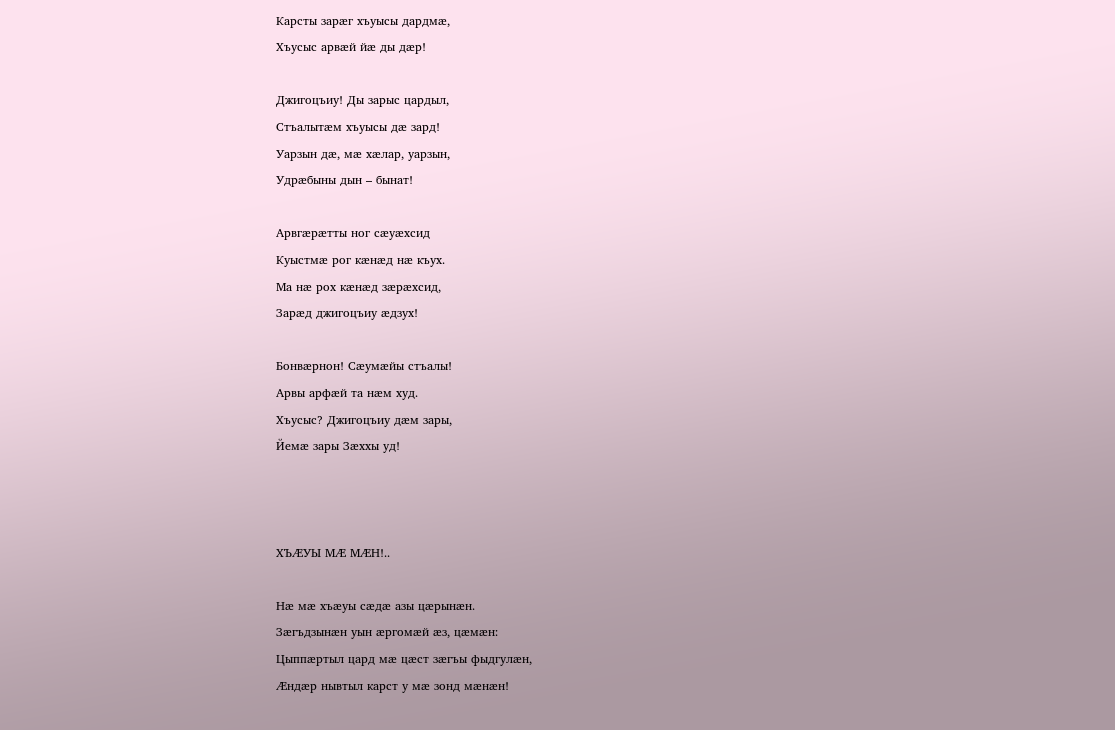Карсты зарæг хъуысы дардмæ,
Хъусыс арвæй йæ ды дæр!

Джигоцъиу! Ды зарыс цардыл,
Стъалытæм хъуысы дæ зард!
Уарзын дæ, мæ хæлар, уарзын,
Удрæбыны дын – бынат!

Арвгæрæтты ног сæуæхсид
Куыстмæ рог кæнæд нæ къух.
Ма нæ рох кæнæд зæрæхсид,
Зарæд джигоцъиу æдзух!

Бонвæрнон! Сæумæйы стъалы!
Арвы арфæй та нæм худ.
Хъусыс? Джигоцъиу дæм зары,
Йемæ зары Зæххы уд!



ХЪÆУЫ МÆ МÆН!..

Нæ мæ хъæуы сæдæ азы цæрынæн.
Зæгъдзынæн уын æргомæй æз, цæмæн:
Цыппæртыл цард мæ цæст зæгъы фыдгулæн,
Æндæр нывтыл карст у мæ зонд мæнæн!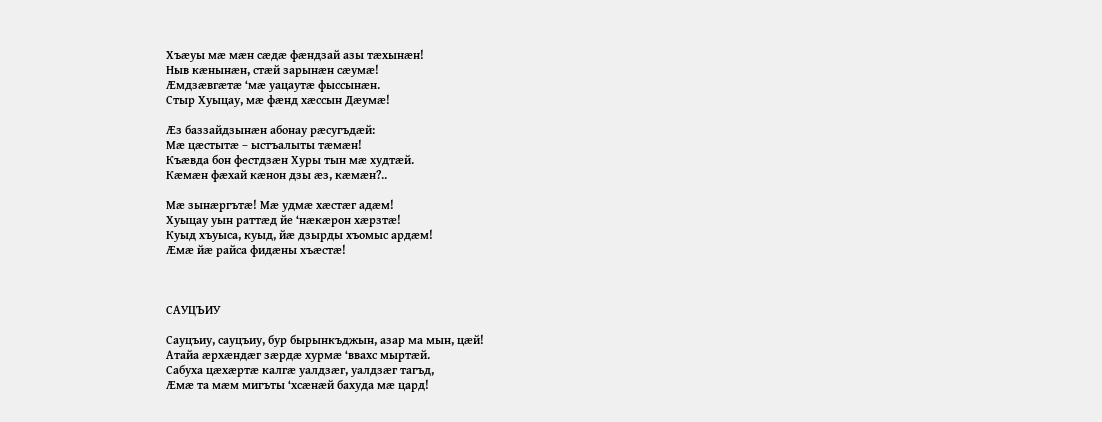Хъæуы мæ мæн сæдæ фæндзай азы тæхынæн!
Ныв кæнынæн, стæй зарынæн сæумæ!
Æмдзæвгæтæ ‘мæ уацаутæ фыссынæн.
Стыр Хуыцау, мæ фæнд хæссын Дæумæ!

Æз баззайдзынæн абонау рæсугъдæй:
Мæ цæстытæ – ыстъалыты тæмæн!
Къæвда бон фестдзæн Хуры тын мæ худтæй.
Кæмæн фæхай кæнон дзы æз, кæмæн?..

Мæ зынæргътæ! Мæ удмæ хæстæг адæм!
Хуыцау уын раттæд йе ‘нæкæрон хæрзтæ!
Куыд хъуыса, куыд, йæ дзырды хъомыс ардæм!
Æмæ йæ райса фидæны хъæстæ!



САУЦЪИУ

Сауцъиу, сауцъиу, бур бырынкъджын, азар ма мын, цæй!
Атайа æрхæндæг зæрдæ хурмæ ‘ввахс мыртæй.
Сабуха цæхæртæ калгæ уалдзæг, уалдзæг тагъд,
Æмæ та мæм мигъты ‘хсæнæй бахуда мæ цард!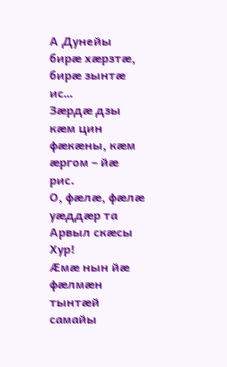А Дунейы бирæ хæрзтæ, бирæ зынтæ ис…
Зæрдæ дзы кæм цин фæкæны, кæм æргом – йæ рис.
О, фæлæ, фæлæ уæддæр та Арвыл скæсы Хур!
Æмæ нын йæ фæлмæн тынтæй самайы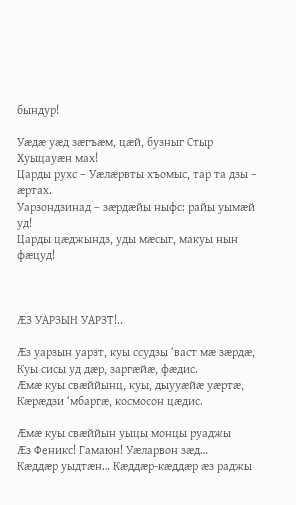бындур!

Уæдæ уæд зæгъæм, цæй, бузныг Стыр Хуыцауæн мах!
Царды рухс – Уæлæрвты хъомыс, тар та дзы – æртах.
Уарзондзинад – зæрдæйы ныфс: райы уымæй уд!
Царды цæджындз, уды мæсыг, макуы нын фæцуд!



ÆЗ УАРЗЫН УАРЗТ!..

Æз уарзын уарзт, куы ссудзы ‘васт мæ зæрдæ,
Куы сисы уд дæр, заргæйæ, фæдис.
Æмæ куы свæййынц, куы, дыууæйæ уæртæ,
Кæрæдзи ‘мбаргæ, космосон цæдис.

Æмæ куы свæййын уыцы монцы руаджы
Æз Феникс! Гамаюн! Уæларвон зæд…
Кæддæр уыдтæн… Кæддæр-кæддæр æз раджы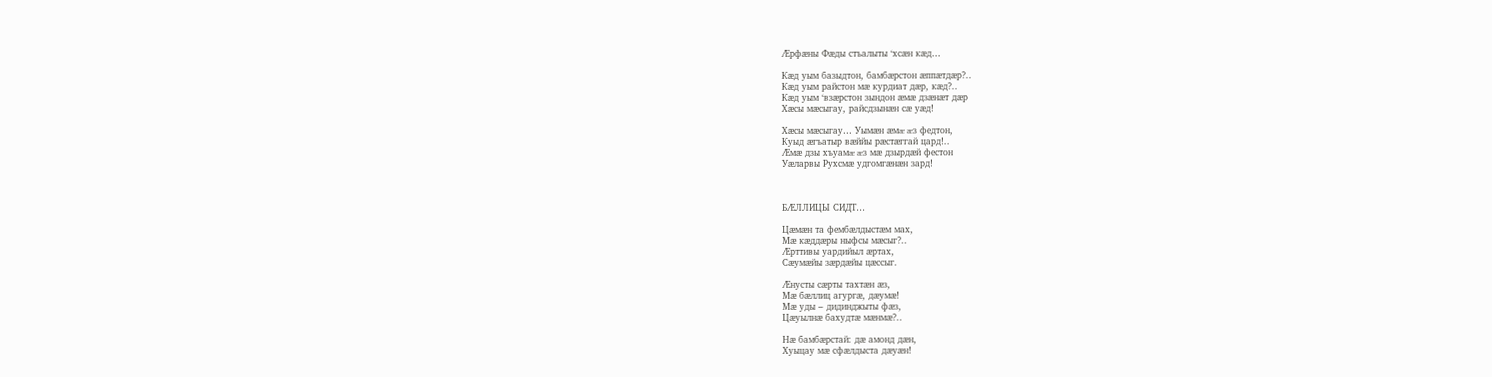Æрфæны Фæды стъалыты ‘хсæн кæд…

Кæд уым базыдтон, бамбæрстон æппæтдæр?..
Кæд уым райстон мæ курдиат дæр, кæд?..
Кæд уым ‘взæрстон зындон æмæ дзæнæт дæр
Хæсы мæсыгау, райсдзынæн сæ уæд!

Хæсы мæсыгау… Уымæн æмæ æз федтон,
Куыд æгъатыр вæййы рæстæггай цард!..
Æмæ дзы хъуамæ æз мæ дзырдæй фестон
Уæларвы Рухсмæ удгомгæнæн зард!



БÆЛЛИЦЫ СИДТ…

Цæмæн та фембæлдыстæм мах,
Мæ кæддæры ныфсы мæсыг?..
Æрттивы уардийыл æртах,
Сæумæйы зæрдæйы цæссыг.

Æнусты сæрты тахтæн æз,
Мæ бæллиц агургæ, дæумæ!
Мæ уды – дидинджыты фæз,
Цæуылнæ бахудтæ мæнмæ?..

Нæ бамбæрстай: дæ амонд дæн,
Хуыцау мæ сфæлдыста дæуæн!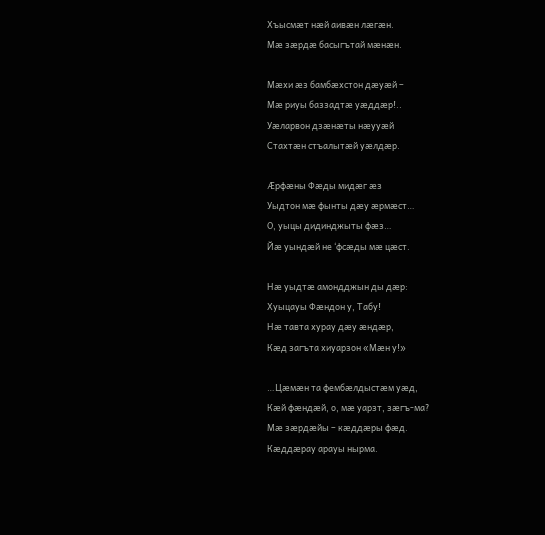Хъысмæт нæй аивæн лæгæн.
Мæ зæрдæ басыгътай мæнæн.

Мæхи æз бамбæхстон дæуæй –
Мæ риуы баззадтæ уæддæр!..
Уæларвон дзæнæты нæууæй
Стахтæн стъалытæй уæлдæр.

Æрфæны Фæды мидæг æз
Уыдтон мæ фынты дæу æрмæст…
О, уыцы дидинджыты фæз…
Йæ уындæй не ‘фсæды мæ цæст.

Нæ уыдтæ амондджын ды дæр:
Хуыцауы Фæндон у, Табу!
Нæ тавта хурау дæу æндæр,
Кæд загъта хиуарзон «Мæн у!»

…Цæмæн та фембæлдыстæм уæд,
Кæй фæндæй, о, мæ уарзт, зæгъ-ма?
Мæ зæрдæйы – кæддæры фæд.
Кæддæрау арауы нырма.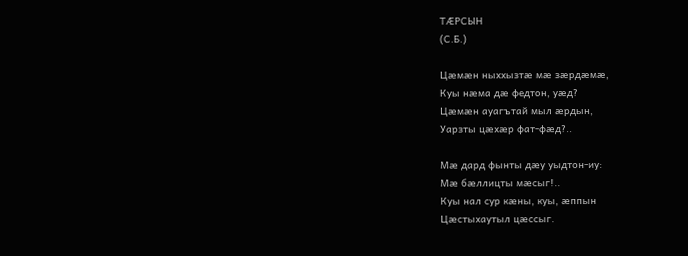ТÆРСЫН
(С.Б.)

Цæмæн ныххызтæ мæ зæрдæмæ,
Куы нæма дæ федтон, уæд?
Цæмæн ауагътай мыл æрдын,
Уарзты цæхæр фат-фæд?..

Мæ дард фынты дæу уыдтон-иу:
Мæ бæллицты мæсыг!..
Куы нал сур кæны, куы, æппын
Цæстыхаутыл цæссыг.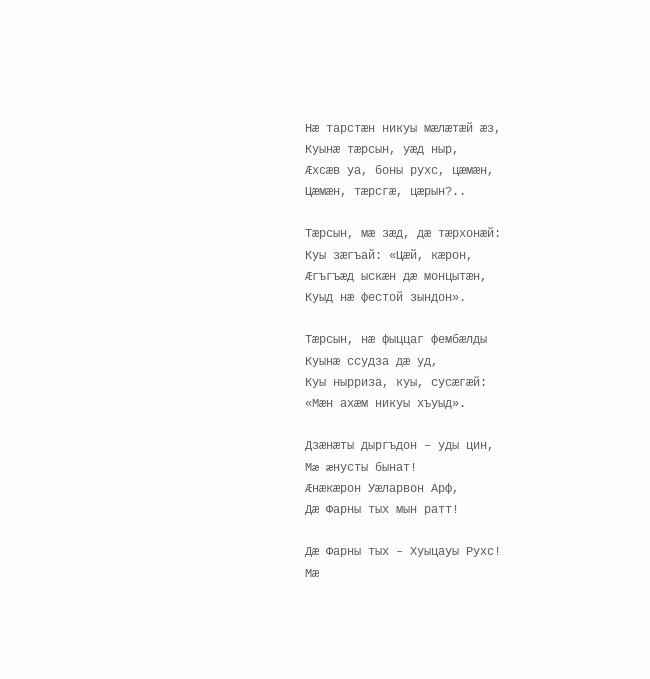Нæ тарстæн никуы мæлæтæй æз,
Куынæ тæрсын, уæд ныр,
Æхсæв уа, боны рухс, цæмæн,
Цæмæн, тæрсгæ, цæрын?..

Тæрсын, мæ зæд, дæ тæрхонæй:
Куы зæгъай: «Цæй, кæрон,
Æгъгъæд ыскæн дæ монцытæн,
Куыд нæ фестой зындон».

Тæрсын, нæ фыццаг фембæлды
Куынæ ссудза дæ уд,
Куы нырриза, куы, сусæгæй:
«Мæн ахæм никуы хъуыд».

Дзæнæты дыргъдон – уды цин,
Мæ æнусты бынат!
Æнæкæрон Уæларвон Арф,
Дæ Фарны тых мын ратт!

Дæ Фарны тых – Хуыцауы Рухс!
Мæ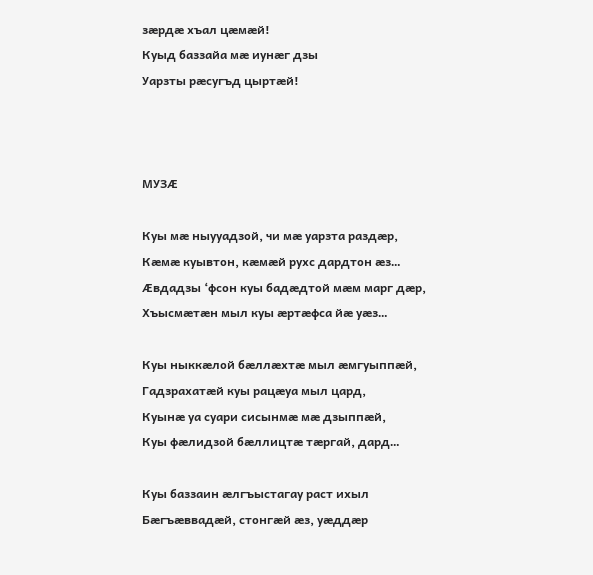зæрдæ хъал цæмæй!
Куыд баззайа мæ иунæг дзы
Уарзты рæсугъд цыртæй!



МУЗÆ

Куы мæ ныууадзой, чи мæ уарзта раздæр,
Кæмæ куывтон, кæмæй рухс дардтон æз…
Æвдадзы ‘фсон куы бадæдтой мæм марг дæр,
Хъысмæтæн мыл куы æртæфса йæ уæз…

Куы ныккæлой бæллæхтæ мыл æмгуыппæй,
Гадзрахатæй куы рацæуа мыл цард,
Куынæ уа суари сисынмæ мæ дзыппæй,
Куы фæлидзой бæллицтæ тæргай, дард…

Куы баззаин æлгъыстагау раст ихыл
Бæгъæввадæй, стонгæй æз, уæддæр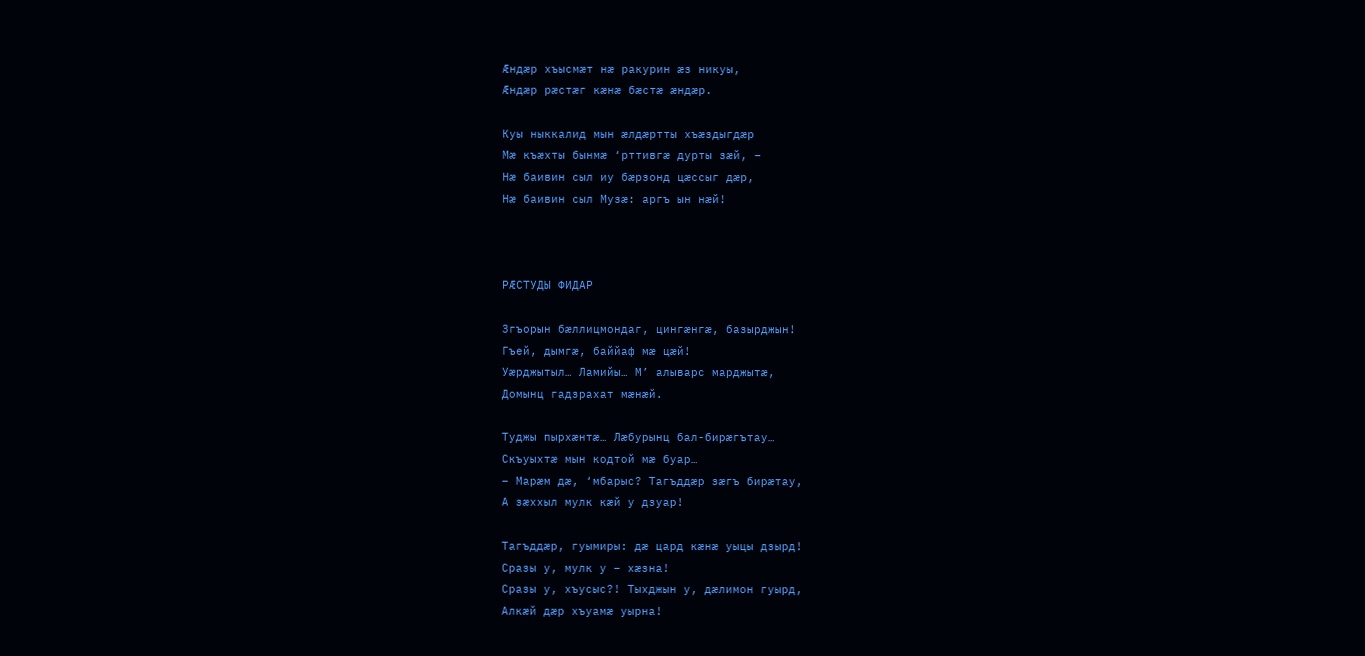Æндæр хъысмæт нæ ракурин æз никуы,
Æндæр рæстæг кæнæ бæстæ æндæр.

Куы ныккалид мын æлдæртты хъæздыгдæр
Мæ къæхты бынмæ ‘рттивгæ дурты зæй, –
Нæ баивин сыл иу бæрзонд цæссыг дæр,
Нæ баивин сыл Музæ: аргъ ын нæй!



РÆСТУДЫ ФИДАР

Згъорын бæллицмондаг, цингæнгæ, базырджын!
Гъей, дымгæ, баййаф мæ цæй!
Уæрджытыл… Ламийы… М’ алыварс марджытæ,
Домынц гадзрахат мæнæй.

Туджы пырхæнтæ… Лæбурынц бал-бирæгътау…
Скъуыхтæ мын кодтой мæ буар…
– Марæм дæ, ‘мбарыс? Тагъддæр зæгъ бирæтау,
А зæххыл мулк кæй у дзуар!

Тагъддæр, гуымиры: дæ цард кæнæ уыцы дзырд!
Сразы у, мулк у – хæзна!
Сразы у, хъусыс?! Тыхджын у, дæлимон гуырд,
Алкæй дæр хъуамæ уырна!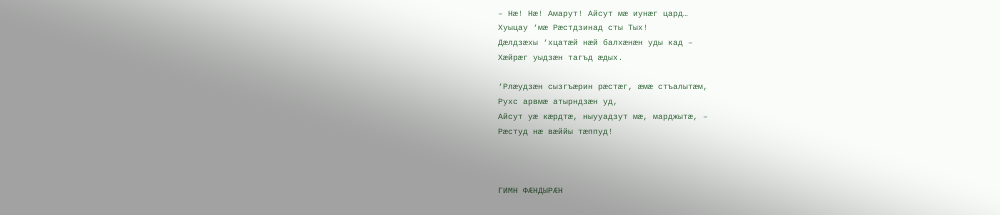– Нæ! Нæ! Амарут! Айсут мæ иунæг цард…
Хуыцау ‘мæ Рæстдзинад сты Тых!
Дæлдзæхы ‘хцатæй нæй балхæнæн уды кад –
Хæйрæг уыдзæн тагъд æдых.

‘Рлæудзæн сызгъæрин рæстæг, æмæ стъалытæм,
Рухс арвмæ атырндзæн уд,
Айсут уæ кæрдтæ, ныууадзут мæ, марджытæ, –
Рæстуд нæ вæййы тæппуд!



ГИМН ФÆНДЫРÆН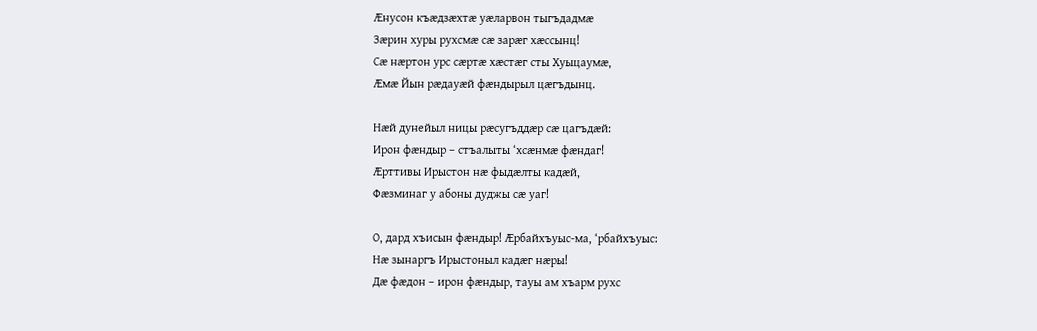Æнусон къæдзæхтæ уæларвон тыгъдадмæ
Зæрин хуры рухсмæ сæ зарæг хæссынц!
Сæ нæртон урс сæртæ хæстæг сты Хуыцаумæ,
Æмæ Йын рæдауæй фæндырыл цæгъдынц.

Нæй дунейыл ницы рæсугъддæр сæ цагъдæй:
Ирон фæндыр – стъалыты ‘хсæнмæ фæндаг!
Æрттивы Ирыстон нæ фыдæлты кадæй,
Фæзминаг у абоны дуджы сæ уаг!

О, дард хъисын фæндыр! Æрбайхъуыс-ма, ‘рбайхъуыс:
Нæ зынаргъ Ирыстоныл кадæг нæры!
Дæ фæдон – ирон фæндыр, тауы ам хъарм рухс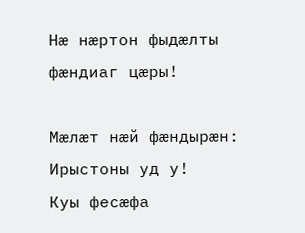Нæ нæртон фыдæлты фæндиаг цæры!

Мæлæт нæй фæндырæн: Ирыстоны уд у!
Куы фесæфа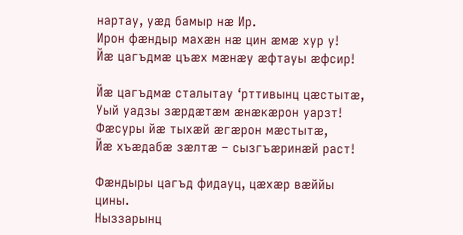нартау, уæд бамыр нæ Ир.
Ирон фæндыр махæн нæ цин æмæ хур у!
Йæ цагъдмæ цъæх мæнæу æфтауы æфсир!

Йæ цагъдмæ сталытау ‘рттивынц цæстытæ,
Уый уадзы зæрдæтæм æнæкæрон уарзт!
Фæсуры йæ тыхæй æгæрон мæстытæ,
Йæ хъæдабæ зæлтæ – сызгъæринæй раст!

Фæндыры цагъд фидауц, цæхæр вæййы цины.
Ныззарынц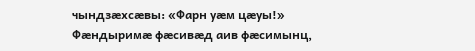чындзæхсæвы: «Фарн уæм цæуы!»
Фæндыримæ фæсивæд аив фæсимынц,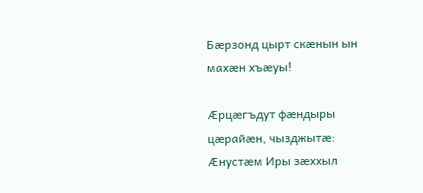Бæрзонд цырт скæнын ын махæн хъæуы!

Æрцæгъдут фæндыры цæрайæн, чызджытæ:
Æнустæм Иры зæххыл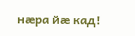нæра йæ кад!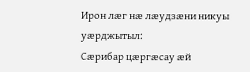Ирон лæг нæ лæудзæни никуы уæрджытыл:
Сæрибар цæргæсау æй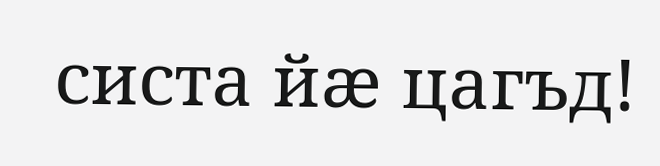систа йæ цагъд!